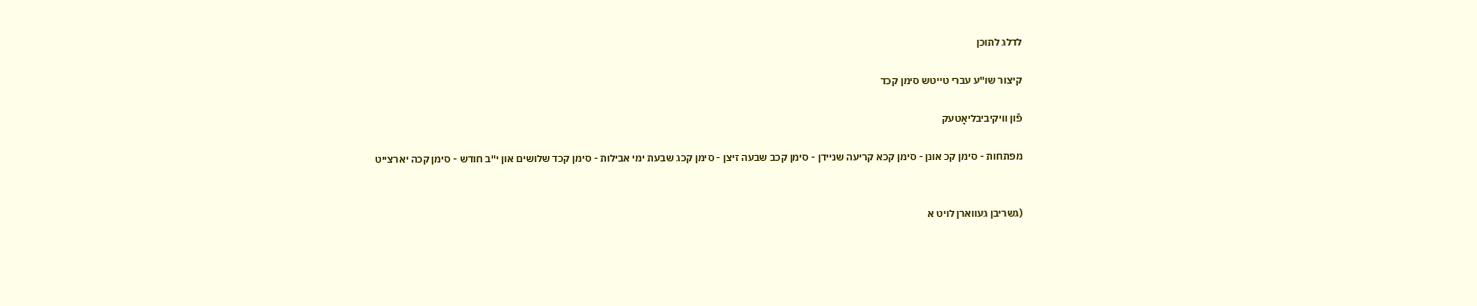לדלג לתוכן

קיצור שו"ע עברי טייטש סימן קכד

פֿון װיקיביבליאָטעק

מפתחות - סימן קכ אונן - סימן קכא קריעה שניידן - סימן קכב שבעה זיצן - סימן קכג שבעת ימי אבילות - סימן קכד שלושים און י"ב חודש - סימן קכה יארצייט


(גשריבן געווארן לויט א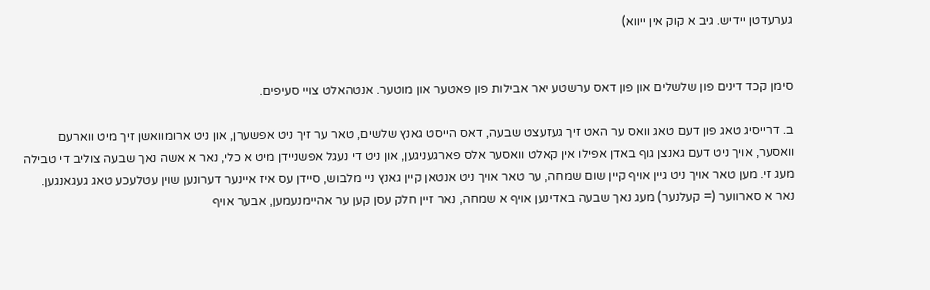גערעדטן יידיש. גיב א קוק אין ייווא)


סימן קכד דינים פון שלשלים און פון דאס ערשטע יאר אבילות פון פאטער און מוטער. אנטהאלט צויי סעיפים.

ב. דרייסיג טאג פון דעם טאג וואס ער האט זיך געזעצט שבעה, דאס הייסט גאנץ שלשים, טאר ער זיך ניט אפשערן, און ניט ארומוואשן זיך מיט ווארעם וואסער, אויך ניט דעם גאנצן גוף באדן אפילו אין קאלט וואסער אלס פארגעניגען, און ניט די נעגל אפשניידן מיט א כלי, נאר א אשה נאך שבעה צוליב די טבילה מעג זי. מען טאר אויך ניט גיין אויף קיין שום שמחה, ער טאר אויך ניט אנטאן קיין גאנץ ניי מלבוש, סיידן עס איז איינער דערונען שוין עטלעכע טאג געגאנגען. נאר א סארווער (= קעלנער) מעג נאך שבעה באדינען אויף א שמחה, נאר זיין חלק עסן קען ער אהיימנעמען, אבער אויף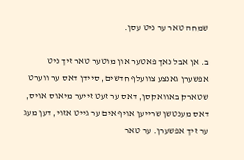שמחה טאר ער ניט עסן.

ב. אן אבל נאך פאטער און מוטער טאר זיך ניט אפשערן גאנצע צוועלף חדשים, סיידן דאס ער ווערט שטארק באוואקסן, דאס ער זעט זייער מיאוס אויס, דאס מענטשן שרייען אויף אים ער גייט אזוי, דען מעג ער זיך אפשערן. ער טאר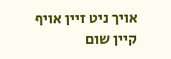אויך ניט זיין אויף קיין שום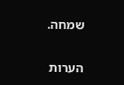שמחה.

הערות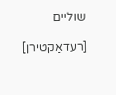שוליים

[רעדאַקטירן]